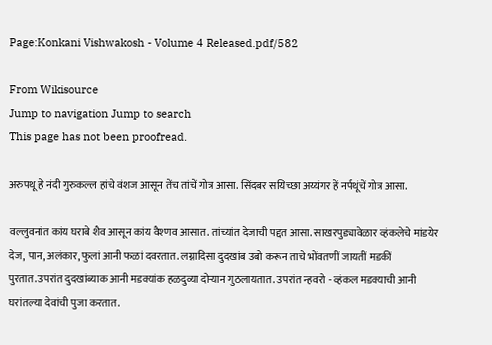Page:Konkani Vishwakosh - Volume 4 Released.pdf/582

From Wikisource
Jump to navigation Jump to search
This page has not been proofread.

अरुपथू हे नंदी गुरुकल्ल हांचे वंशज आसून तेंच तांचें गोत्र आसा. सिंदबर सयिच्छा अय्यंगर हें नर्पथूंचें गोत्र आसा.

वल्लुवनांत कांय घराबे शैव आसून कांय वैश्णव आसात. तांच्यांत देजाची पद्दत आसा. साखरपुड्यावेळार व्हंकलेचे मांडयेर देज, पान, अलंकार, फुलां आनी फळां दवरतात. लग्नादिसा दुदखांब उबो करून ताचे भोंवतणीं जायतीं मडकीं पुरतात.उपरांत दुदखांब्याक आनी मडक्यांक हळदुव्या दोऱ्यान गुठलायतात. उपरांत न्हवरो - व्हंकल मडक्याची आनी घरांतल्या देवांची पुजा करतात.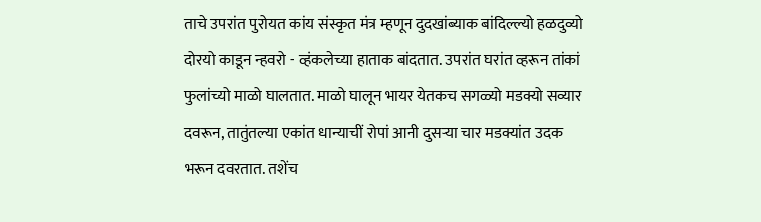ताचे उपरांत पुरोयत कांय संस्कृत मंत्र म्हणून दुदखांब्याक बांदिल्ल्यो हळदुव्यो दोरयो काडून न्हवरो - व्हंकलेच्या हाताक बांदतात. उपरांत घरांत व्हरून तांकां फुलांच्यो माळो घालतात. माळो घालून भायर येतकच सगळ्यो मडक्यो सव्यार दवरून, तातुंतल्या एकांत धान्याचीं रोपां आनी दुसऱ्या चार मडक्यांत उदक भरून दवरतात. तशेंच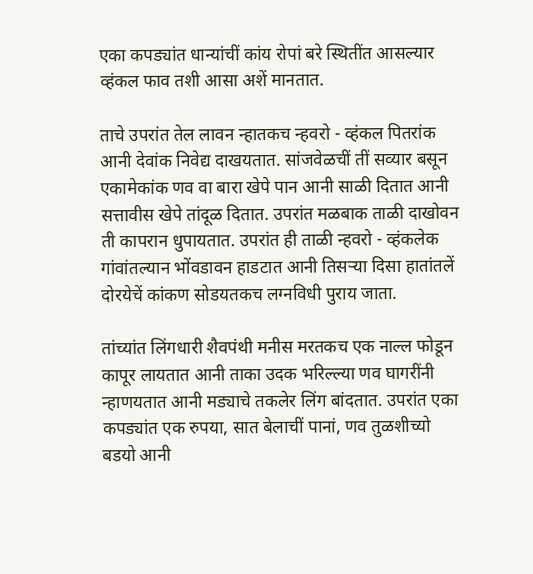एका कपड्यांत धान्यांचीं कांय रोपां बरे स्थितींत आसल्यार व्हंकल फाव तशी आसा अशें मानतात.

ताचे उपरांत तेल लावन न्हातकच न्हवरो - व्हंकल पितरांक आनी देवांक निवेद्य दाखयतात. सांजवेळचीं तीं सव्यार बसून एकामेकांक णव वा बारा खेपे पान आनी साळी दितात आनी सत्तावीस खेपे तांदूळ दितात. उपरांत मळबाक ताळी दाखोवन ती कापरान धुपायतात. उपरांत ही ताळी न्हवरो - व्हंकलेक गांवांतल्यान भोंवडावन हाडटात आनी तिसऱ्या दिसा हातांतलें दोरयेचें कांकण सोडयतकच लग्नविधी पुराय जाता.

तांच्यांत लिंगधारी शैवपंथी मनीस मरतकच एक नाल्ल फोडून कापूर लायतात आनी ताका उदक भरिल्ल्या णव घागरींनी न्हाणयतात आनी मड्याचे तकलेर लिंग बांदतात. उपरांत एका कपड्यांत एक रुपया, सात बेलाचीं पानां, णव तुळशीच्यो बडयो आनी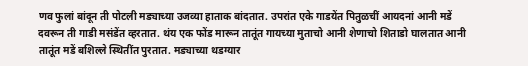णव फुलां बांदून ती पोटली मड्याच्या उजव्या हाताक बांदतात. उपरांत एके गाडयेंत पितुळचीं आयदनां आनी मडें दवरून ती गाडी मसंडेंत व्हरतात. थंय एक फोंड मारून तातूंत गायच्या मुताचो आनी शेणाचो शिताडो घालतात आनी तातूंत मडें बशिल्ले स्थितींत पुरतात. मड्याच्या थडग्यार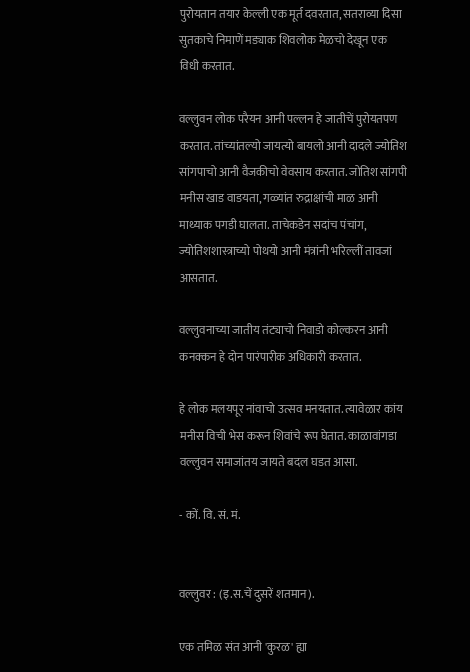पुरोयतान तयार केल्ली एक मूर्त दवरतात, सतराव्या दिसा सुतकाचे निमाणें मड्याक शिवलोक मेळचो देखून एक विधी करतात.

वल्लुवन लोक परैयन आनी पल्लन हे जातीचें पुरोयतपण करतात. तांच्यांतल्यो जायत्यो बायलो आनी दादले ज्योतिश सांगपाचो आनी वैजकीचो वेवसाय करतात. जोतिश सांगपी मनीस खाड वाडयता, गळ्यांत रुद्राक्षांची माळ आनी माथ्याक पगडी घालता. ताचेकडेन सदांच पंचांग, ज्योतिशशास्त्राच्यो पोथयो आनी मंत्रांनी भरिल्लीं तावजां आसतात.

वल्लुवनाच्या जातीय तंट्याचो निवाडो कोल्करन आनी कनक्कन हे दोन पारंपारीक अधिकारी करतात.

हे लोक मलयपूर नांवाचो उत्सव मनयतात. त्यावेळार कांय मनीस विची भेस करून शिवांचे रूप घेतात. काळावांगडा वल्लुवन समाजांतय जायते बदल घडत आसा.

- कों. वि. सं. मं.


वल्लुवर : (इ.स.चें दुसरें शतमान).

एक तमिळ संत आनी 'कुरळ' ह्या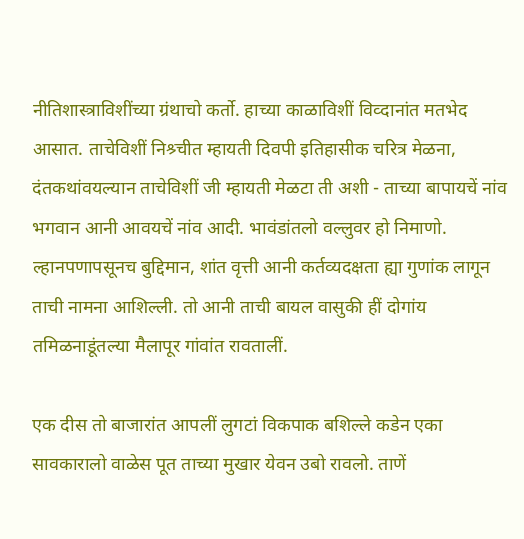नीतिशास्त्राविशींच्या ग्रंथाचो कर्तो. हाच्या काळाविशीं विव्दानांत मतभेद आसात. ताचेविशीं निश्र्चीत म्हायती दिवपी इतिहासीक चरित्र मेळना, दंतकथांवयल्यान ताचेविशीं जी म्हायती मेळटा ती अशी - ताच्या बापायचें नांव भगवान आनी आवयचें नांव आदी. भावंडांतलो वल्लुवर हो निमाणो. ल्हानपणापसूनच बुद्दिमान, शांत वृत्ती आनी कर्तव्यदक्षता ह्या गुणांक लागून ताची नामना आशिल्ली. तो आनी ताची बायल वासुकी हीं दोगांय तमिळनाडूंतल्या मैलापूर गांवांत रावतालीं.

एक दीस तो बाजारांत आपलीं लुगटां विकपाक बशिल्ले कडेन एका सावकारालो वाळेस पूत ताच्या मुखार येवन उबो रावलो. ताणें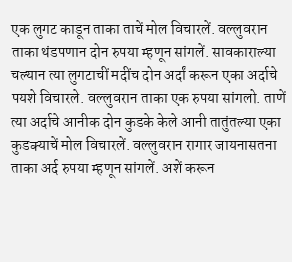एक लुगट काडून ताका ताचें मोल विचारलें. वल्लुवरान ताका थंडपणान दोन रुपया म्हणून सांगलें. सावकाराल्या चल्यान त्या लुगटाचीं मदींच दोन अर्दां करून एका अर्दाचे पयशे विचारले. वल्लुवरान ताका एक रुपया सांगलो. ताणें त्या अर्दाचे आनीक दोन कुडके केले आनी तातुंतल्या एका कुडक्याचें मोल विचारलें. वल्लुवरान रागार जायनासतना ताका अर्द रुपया म्हणून सांगलें. अशें करून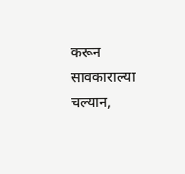करून सावकाराल्या चल्यान,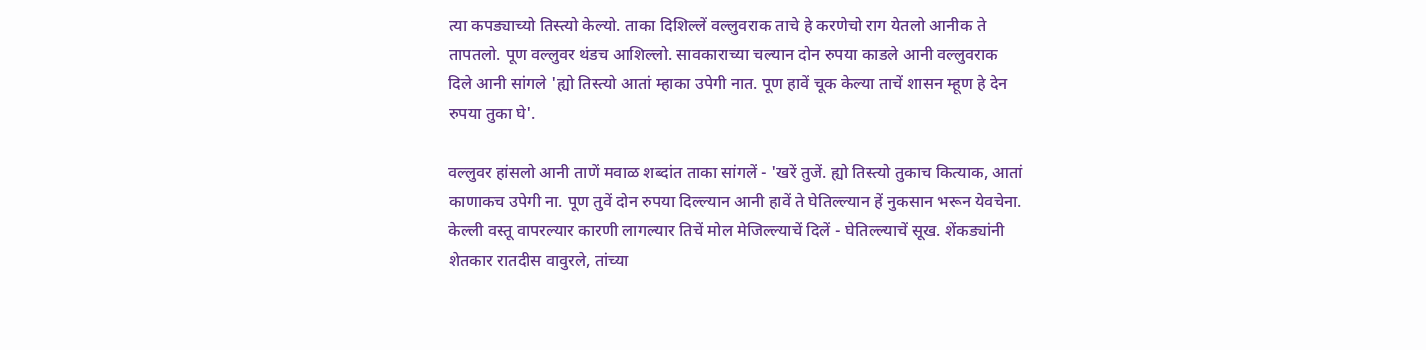त्या कपड्याच्यो तिस्त्यो केल्यो. ताका दिशिल्लें वल्लुवराक ताचे हे करणेचो राग येतलो आनीक ते तापतलो. पूण वल्लुवर थंडच आशिल्लो. सावकाराच्या चल्यान दोन रुपया काडले आनी वल्लुवराक दिले आनी सांगले 'ह्यो तिस्त्यो आतां म्हाका उपेगी नात. पूण हावें चूक केल्या ताचें शासन म्हूण हे देन रुपया तुका घे'.

वल्लुवर हांसलो आनी ताणें मवाळ शब्दांत ताका सांगलें - 'खरें तुजें. ह्यो तिस्त्यो तुकाच कित्याक, आतां काणाकच उपेगी ना. पूण तुवें दोन रुपया दिल्ल्यान आनी हावें ते घेतिल्ल्यान हें नुकसान भरून येवचेना. केल्ली वस्तू वापरल्यार कारणी लागल्यार तिचें मोल मेजिल्ल्याचें दिलें - घेतिल्ल्याचें सूख. शेंकड्यांनी शेतकार रातदीस वावुरले, तांच्या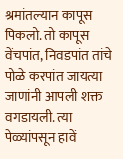श्रमांतल्यान कापूस पिकलो. तो कापूस वेंचपांत, निवडपांत तांचे पोळे करपांत जायत्या जाणांनी आपली शक्त वगडायली. त्या पेळ्यांपसून हावें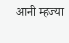आनी म्हज्या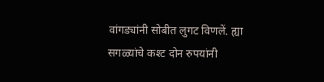वांगड्यांनी सोबीत लुगट विणलें. ह्या सगळ्यांचे कश्ट दोन रुपयांनी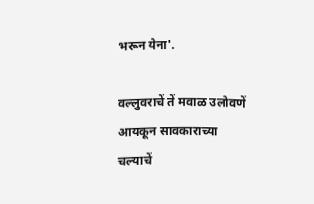भरून येना'.

वल्लुवराचें तें मवाळ उलोवणें आयकून सावकाराच्या चल्याचें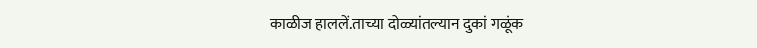काळीज हाललें.ताच्या दोळ्यांतल्यान दुकां गळूंक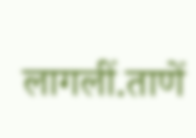लागलीं.ताणें